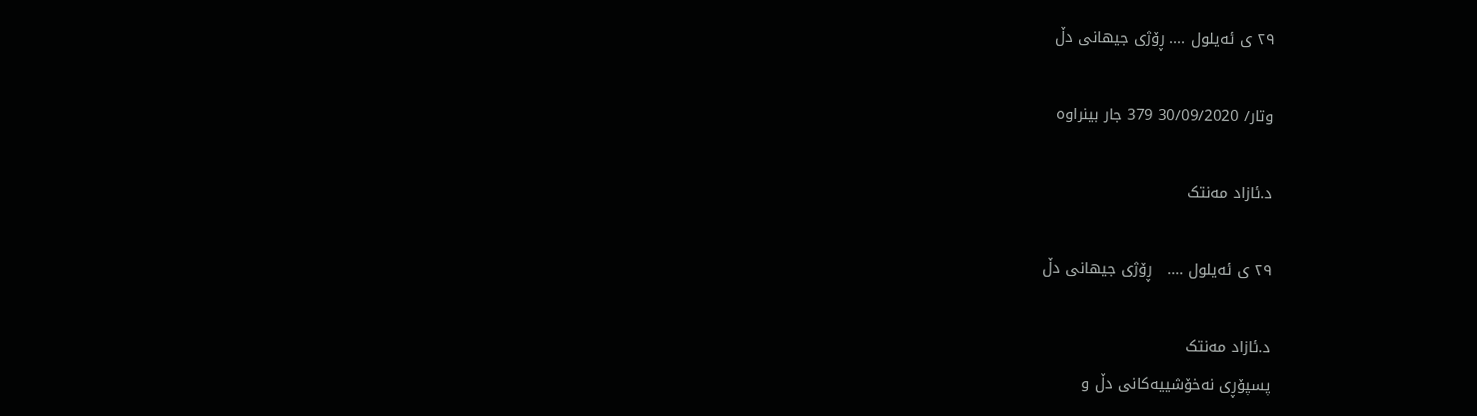٢٩ ی ئەیلول .... ڕۆژی جیهانی دڵ

وتار/ 30/09/2020 379 جار بینراوە

د.ئازاد مەنتک

٢٩ ی ئەیلول ....   ڕۆژی جیهانی دڵ

د.ئازاد مەنتک
پسپۆڕی نەخۆشییەکانی دڵ و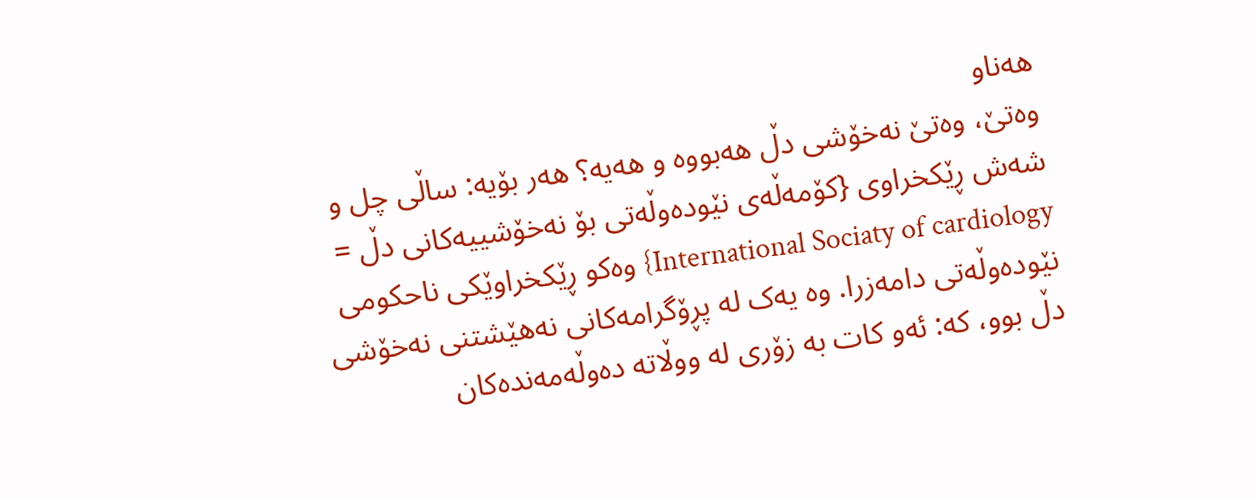ھەناو
وەتێ، وەتێ نەخۆشی دڵ هەبووە و هەیە؟ هەر بۆیە: ساڵی چل و شەش ڕێکخراوی {کۆمەڵەی نێودەوڵەتی بۆ نەخۆشییەکانی دڵ =  International Sociaty of cardiology} وەکو ڕێکخراوێکی ناحکومی نێودەوڵەتی دامەزرا. وە یەک لە پڕۆگرامەکانی نەهێشتنی نەخۆشی دڵ بوو، کە: ئەو کات بە زۆری لە ووڵاتە دەوڵەمەندەکان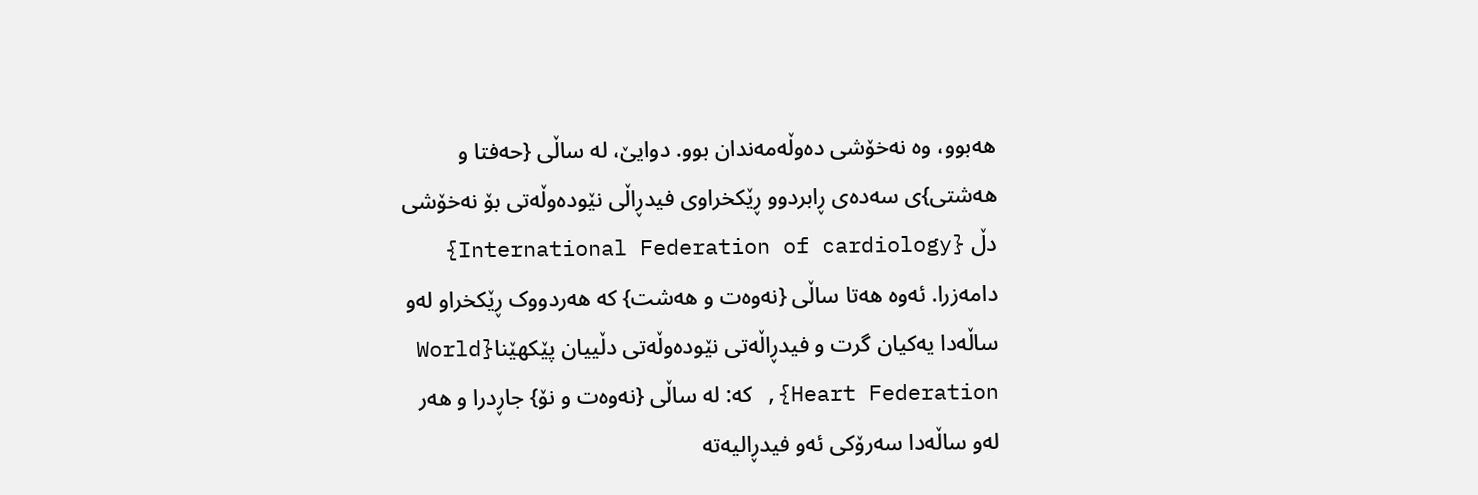هەبوو، وە نەخۆشی دەوڵەمەندان بوو. دوایێ، لە ساڵی {حەفتا و هەشتی}ی سەدەی ڕابردوو ڕێکخراوی فیدڕاڵی نێودەوڵەتی بۆ نەخۆشی دڵ {International Federation of cardiology} دامەزرا. ئەوە هەتا ساڵی {نەوەت و هەشت} کە هەردووک ڕێکخراو لەو ساڵەدا یەکیان گرت و فیدڕاڵەتی نێودەوڵەتی دڵییان پێکهێنا{World Heart Federation}, کە: لە ساڵی {نەوەت و نۆ} جاڕدرا و هەر لەو ساڵەدا سەرۆکی ئەو فیدڕالیەتە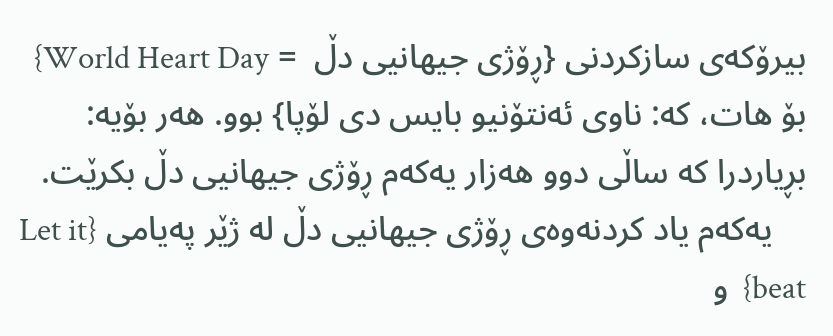بیرۆکەی سازکردنی {ڕۆژی جیهانیی دڵ  = World Heart Day} بۆ هات، کە: ناوی ئەنتۆنیو بایس دی لۆپا} بوو. هەر بۆیە: بڕیاردرا کە ساڵی دوو هەزار یەکەم ڕۆژی جیهانیی دڵ بکرێت.
    یەکەم یاد کردنەوەی ڕۆژی جیهانیی دڵ لە ژێر پەیامی {Let it beat}  و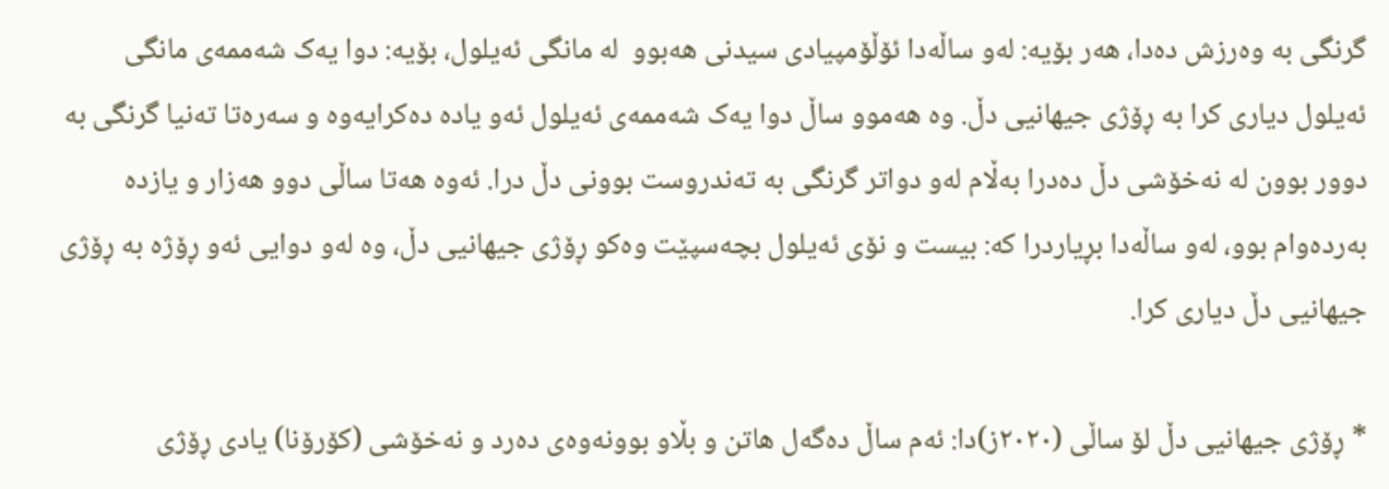گرنگی بە وەرزش دەدا، هەر بۆیە: لەو ساڵەدا ئۆڵۆمپیادی سیدنی هەبوو  لە مانگی ئەیلول، بۆیە: دوا یەک شەممەی مانگی ئەیلول دیاری کرا بە ڕۆژی جیهانیی دڵ. وە هەموو ساڵ دوا یەک شەممەی ئەیلول ئەو یادە دەکرایەوە و سەرەتا تەنیا گرنگی بە دوور بوون لە نەخۆشی دڵ دەدرا بەڵام لەو دواتر گرنگی بە تەندروست بوونی دڵ درا. ئەوە هەتا ساڵی دوو هەزار و یازدە بەردەوام بوو، لەو ساڵەدا بڕیاردرا کە: بیست و نۆی ئەیلول بچەسپێت وەکو ڕۆژی جیهانیی دڵ، وە لەو دوایی ئەو ڕۆژە بە ڕۆژی جیهانیی دڵ دیاری کرا.

* ڕۆژی جیھانیی دڵ لۆ ساڵی (٢٠٢٠ز)دا: ئەم ساڵ دەگەل ھاتن و بڵاو بوونەوەی دەرد و نەخۆشی (کۆرۆنا) یادی ڕۆژی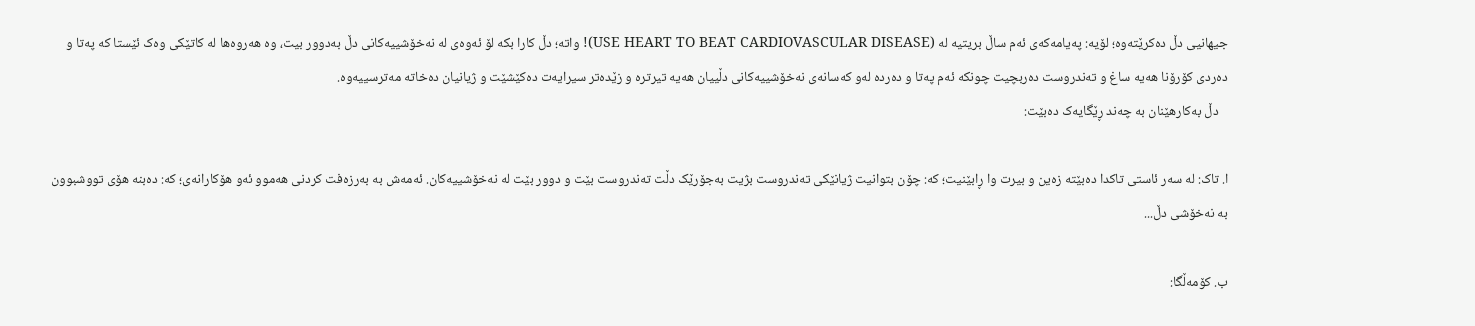جیھانیی دڵ دەکرێتەوە؛ لۆیە: پەیامەکەی ئەم ساڵ بریتیە لە (USE HEART TO BEAT CARDIOVASCULAR DISEASE)! واتە؛ دڵ کارا بکە لۆ ئەوەی لە نەخۆشییەکانی دڵ بەدوور بیت، وە ھەروەھا لە کاتێکی وەک ئێستا کە پەتا و دەردی کۆرۆنا ھەیە ساغ و تەندروست دەربچیت چونکە ئەم پەتا و دەردە لەو کەسانەی نەخۆشییەکانی دڵییان ھەیە تیرترە و زێدەتر سیرایەت دەکێشێت و ژیانیان دەخاتە مەترسییەوە.
   دڵ بەکارھێنان بە چەند ڕێگایەک دەبێت:

ا. تاک: لە سەر ئاستی تاکدا دەبێتە زەین و بیرت وا ڕابێنیت؛ کە: چۆن بتوانیت ژیانێکی تەندروست بژیت بەجۆرێک دڵت تەندروست بێت و دوور بێت لە نەخۆشییەکان. ئەمەش بە بەرزەفت کردنی ھەموو ئەو ھۆکارانەی؛ کە: دەبنە ھۆی تووشبوون بە نەخۆشی دڵ...

ب. کۆمەڵگا: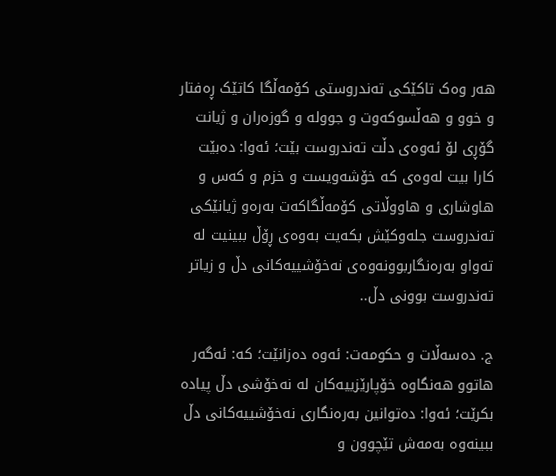ھەر وەک تاکێکی تەندروستی کۆمەڵگا کاتێک ڕەفتار و خوو و ھەڵسوکەوت و جوولە و گوزەران و ژیانت گۆڕی لۆ ئەوەی دڵت تەندروست بێت؛ ئەوا: دەبێت کارا بیت لەوەی کە خۆشەویست و خزم و کەس و ھاوشاری و ھاووڵاتی کۆمەڵگاکەت بەرەو ژیانێکی تەندروست جلەوکێش بکەیت بەوەی ڕۆڵ ببینیت لە تەواو بەرەنگاربوونەوەی نەخۆشییەکانی دڵ و زیاتر تەندروست بوونی دڵ..

ج. دەسەڵات و حکومەت: ئەوە دەزانێت؛ کە: ئەگەر ھاتوو ھەنگاوە خۆپارێزییەکان لە نەخۆشی دڵ پیادە بکرێت؛ ئەوا: دەتوانین بەرەنگاری نەخۆشییەکانی دڵ ببینەوە بەمەش تێچوون و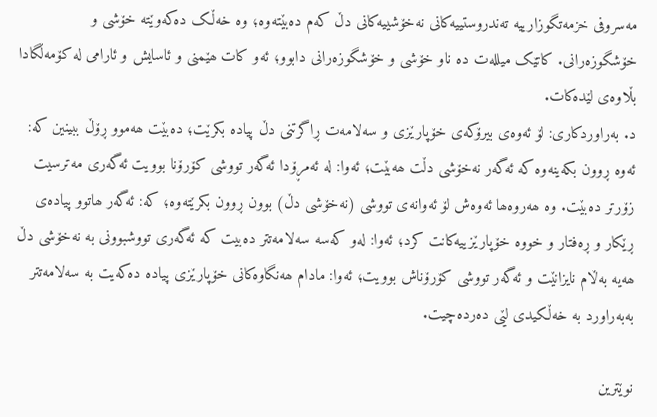مەسروفی خزمەتگوزارییە تەندروستییەکانی نەخۆشییەکانی دڵ کەم دەبێتەوە؛ وە خەڵک دەکەوێتە خۆشی و خۆشگوزەرانی. کاتێک میللەت دە ناو خۆشی و خۆشگوزەرانی دابوو؛ ئەو کات ھێمنی و ئاسایش و ئارامی لە کۆمەڵگادا بڵاوەی لێدەکات.
د. بەراوردکاری: لۆ ئەوەی بیرۆکەی خۆپارێزی و سەلامەت ڕاگرتنی دڵ پیادە بکرێت؛ دەبێت ھەموو ڕۆڵ ببینین کە: ئەوە ڕوون بکەینەوە کە ئەگەر نەخۆشی دڵت ھەبێت؛ ئەوا: لە ئەمڕۆدا ئەگەر تووشی کۆرۆنا بوویت ئەگەری مەترسیت زۆرتر دەبێت. وە ھەروەھا ئەوەش لۆ ئەوانەی تووشی (نەخۆشی دڵ) بوون ڕوون بکرێتەوە؛ کە: ئەگەر ھاتوو پیادەی ڕێکار و ڕەفتار و خووە خۆپارێزییەکانت کرد؛ ئەوا: لەو کەسە سەلامەتتر دەبیت کە ئەگەری تووشبوونی بە نەخۆشی دڵ ھەیە بەڵام نایزانێت و ئەگەر تووشی کۆرۆناش بوویت؛ ئەوا: مادام ھەنگاوەکانی خۆپارێزی پیادە دەکەیت بە سەلامەتتر بەبەراورد بە خەڵکیدی لێی دەردەچیت.

نوێترین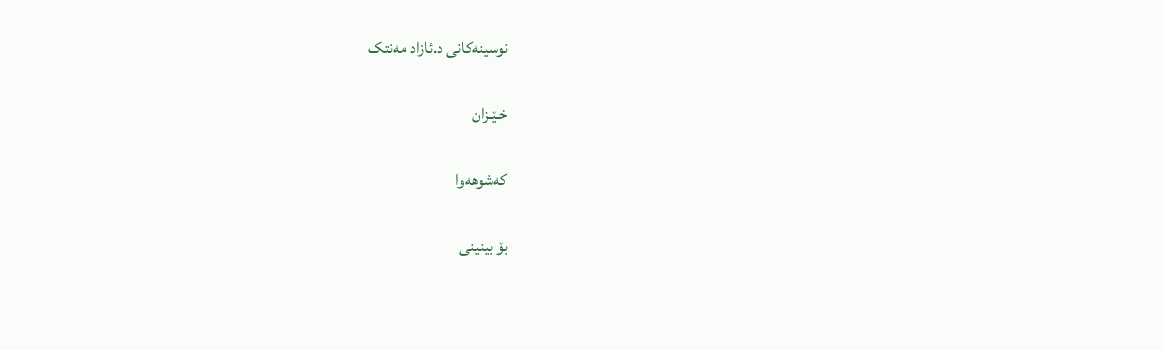نوسینەکانی د.ئازاد مەنتک

خـێـزان

کەشوهەوا

بۆ بینینی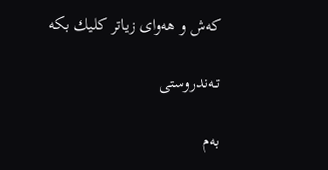كه‌ش و هه‌وای زیاتر كلیك بكه‌

تـه‌ندروستی

به‌م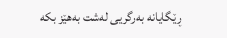ڕێگایانه‌ به‌رگریی‌ له‌شت به‌هێز بكه‌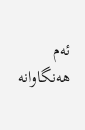ئه‌م هه‌نگاوانه‌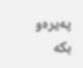په‌یره‌و بكه‌